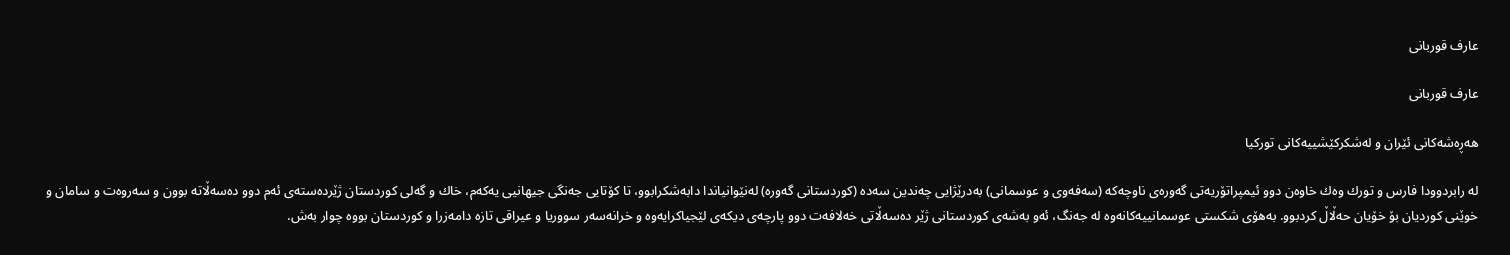عارف قوربانی

عارف قوربانی

هه‌ڕه‌شه‌كانی ئێران و له‌شكركێشییه‌كانی توركیا

له‌ رابردوودا فارس و تورك وه‌ك خاوه‌ن دوو ئیمپراتۆریه‌تی گه‌وره‌ی ناوچه‌كه‌ (سه‌فه‌وی و عوسمانی) به‌درێژایی چه‌ندین سه‌ده‌ (كوردستانی گه‌وره‌) له‌نێوانیاندا دابه‌شكرابوو، تا كۆتایی جه‌نگی جیهانیی یه‌كه‌م، خاك و گه‌لی كوردستان ژێرده‌سته‌ی ئه‌م دوو ده‌سه‌ڵاته‌ بوون و سه‌روه‌ت و سامان و خوێنی كوردیان بۆ خۆیان حه‌ڵاڵ كردبوو. به‌هۆی شكستی عوسمانییه‌كانه‌وه‌ له‌ جه‌نگ، ئه‌و به‌شه‌ی كوردستانی ژێر ده‌سه‌ڵاتی خه‌لافه‌ت دوو پارچه‌ی دیكه‌ی لێجیاكرایه‌وه ‌و خرانه‌سه‌ر سووریا و عیراقی تازه‌ دامه‌زرا و كوردستان بووه‌ چوار به‌ش.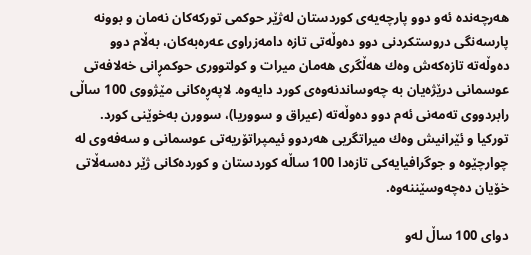هه‌رچه‌نده‌ ئه‌و دوو پارچه‌یه‌ی كوردستان له‌ژێر حوكمی توركه‌كان نه‌مان و بوونه‌ پارسه‌نگی دروستكردنی دوو ده‌وڵه‌تی تازه‌ دامه‌زراوی عەره‌به‌كان، به‌ڵام دوو ده‌وڵه‌ته‌ تازه‌كه‌ش وه‌ك هه‌ڵگری هه‌مان میرات و كو‌لتووری حوكمڕانی خه‌لافه‌تی عوسمانی درێژه‌یان به‌ چه‌وساندنه‌وه‌ی كورد دایه‌وه‌. لاپه‌ڕه‌كانی مێژووی 100 ساڵی رابردووی ته‌مه‌نی ئه‌م دوو ده‌وڵه‌ته‌ (عیراق و سووریا)، سوورن به‌خوێنی كورد. توركیا و ئێرانیش وه‌ك میراتگریی هه‌ردوو ئیمپراتۆریه‌تی عوسمانی و سه‌فه‌وی له‌ چوارچێوه‌ و جوگرافیایه‌كی تازه‌دا 100 ساڵه‌ كوردستان و كورده‌كانی ژێر ده‌سه‌ڵاتی خۆیان ده‌چه‌وسێننه‌وه‌.

دوای 100 ساڵ له‌و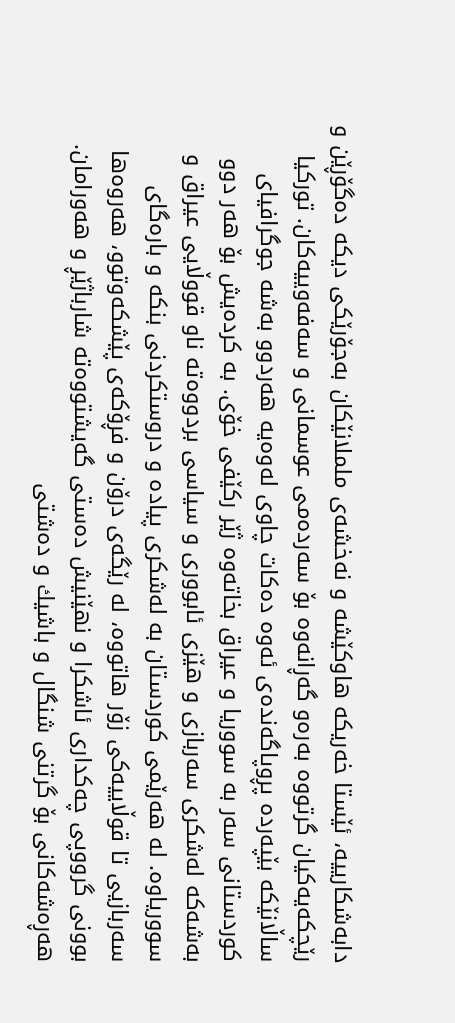دابه‌شكارییه‌، ئێستا خه‌ریكه‌ هاوكێشه‌ و نه‌خشه‌ی ململانێكان به‌جۆرێكی دیکە ده‌گۆڕێن و رێچكه‌یه‌كیان گرتووه‌ به‌ره‌و گه‌ڕانه‌وه‌ بۆ سه‌رده‌می عوسمانی و سه‌فه‌وییه‌كان. توركیا ساڵانێكه‌ بێپه‌رده‌ پڕوپاگه‌نده‌ی ئه‌وه‌ ده‌كات چاوی له‌وه‌یه‌ هه‌ردوو به‌شه‌ جوگرافیای كوردستانی سه‌ر به‌ سووریا و عیراق بخاته‌وه‌ ژێر ركێفی خۆی. به‌ كرده‌یش بۆ هه‌ر دوو به‌شه‌كه‌ له‌شكری سه‌ربازی و هێزی ئابووری و سیاسی بردووەته‌ ناو قووڵایی عیراق و سووریاوه‌. له‌ هه‌رێمی كوردستان به‌ له‌شكری پیاده‌ و دروستكردنی بنكه‌ و باره‌گای سه‌ربازیی تا قوڵاییه‌كی زۆر هاتووه‌، له‌ رێگه‌ی درۆن و فڕۆكه‌ی پێشكه‌وتوو، هه‌روه‌ها بوونی گرووپی چه‌كداری ئاشكرا و نهێنیش ده‌ستی گه‌یشتووەته‌ شارباژێڕ و هه‌ورامان. هه‌ڕه‌شەكانی بۆ گرتنی شنگال و باشیك و ده‌شتی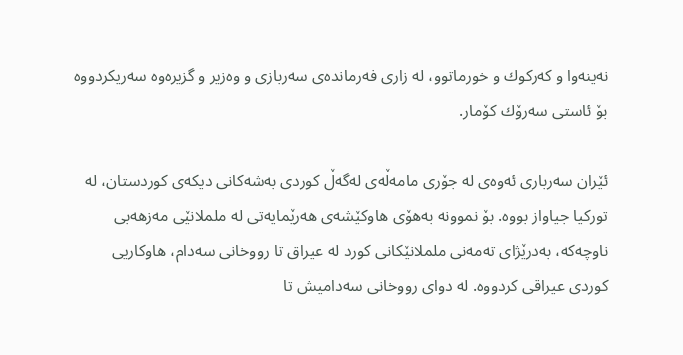نه‌ینه‌وا و كه‌ركوك و خورماتوو، له‌ زاری فه‌رمانده‌ی سه‌ربازی و وه‌زیر و گزیره‌وه‌ سه‌ریكردووه‌ بۆ ئاستی سه‌رۆك كۆمار.

ئێران سه‌رباری ئه‌وه‌ی له‌ جۆری مامه‌ڵه‌ی له‌گه‌ڵ كوردی به‌شه‌كانی دیكه‌ی كوردستان، له‌ توركیا جیاواز بووه‌. بۆ نموونه‌ به‌هۆی هاوكێشه‌ی هه‌رێمایه‌تی له‌ ململانێی مه‌زهه‌بی ناوچه‌كه‌، به‌درێژای ته‌مه‌نی ململانێكانی كورد له‌ عیراق تا رووخانی سه‌دام، هاوكاریی كوردی عیراقی كردووه‌. له‌ دوای رووخانی سه‌دامیش تا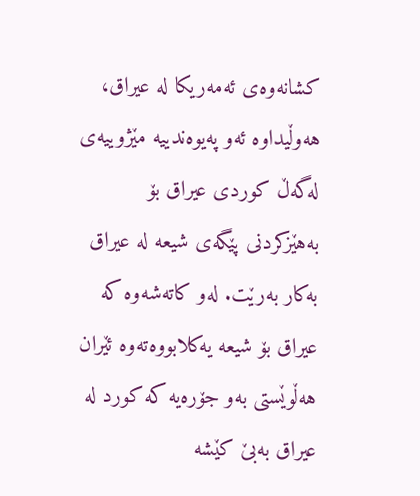كشانه‌وه‌ی ئه‌مەریكا له‌ عیراق، هه‌وڵیداوه‌ ئه‌و په‌یوه‌ندییه‌ مێژوییه‌ی له‌گه‌ڵ كوردی عیراق بۆ به‌هێزكردنی پێگه‌ی شیعه‌ له‌ عیراق به‌كار به‌رێت. له‌و كاته‌شه‌وه‌ كه‌ عیراق بۆ شیعه‌ یه‌كلابووه‌ته‌وه‌ ئێران هه‌ڵوێستی به‌و جۆره‌یه‌ كه‌ كورد له‌ عیراق بەبێ كێشه‌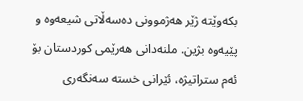بكه‌وێته‌ ژێر هه‌ژموونی ده‌سه‌ڵاتی شیعه‌وه ‌و پێیه‌وه‌ بژین. ملنه‌دانی هه‌رێمی کوردستان بۆ ئه‌م ستراتیژه‌، ئێرانی خسته‌ سه‌نگه‌ری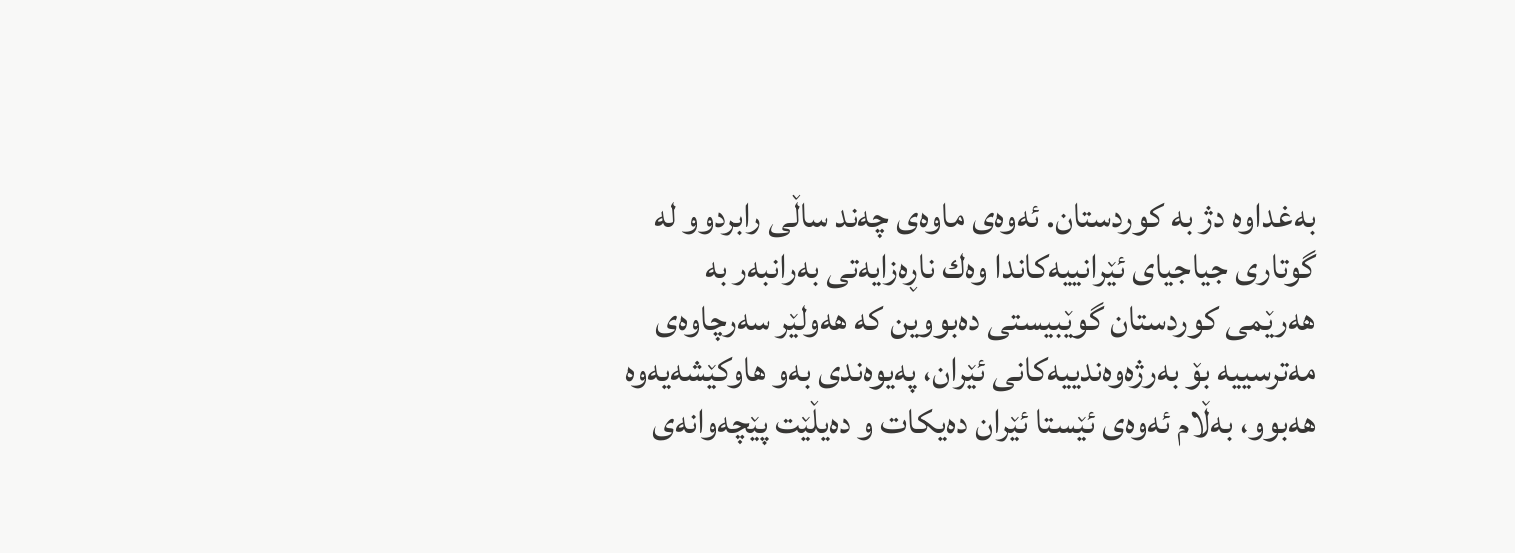به‌غداوه‌ دژ به‌ كوردستان. ئه‌وه‌ی ماوه‌ی چه‌ند ساڵی رابردوو له‌ گوتاری جیاجیای ئێرانییه‌كاندا وه‌ك ناڕه‌زایه‌تی به‌رانبه‌ر به‌ هه‌رێمی كوردستان گوێبیستی ده‌بووین كه‌ هه‌ولێر سه‌رچاوه‌ی مه‌ترسییه‌ بۆ به‌رژه‌وه‌ندییه‌كانی ئێران، په‌یوه‌ندی به‌و هاوكێشه‌یه‌وه‌ هه‌بوو، به‌ڵام ئه‌وه‌ی ئێستا ئێران ده‌یكات و ده‌یڵێت پێچه‌وانه‌ی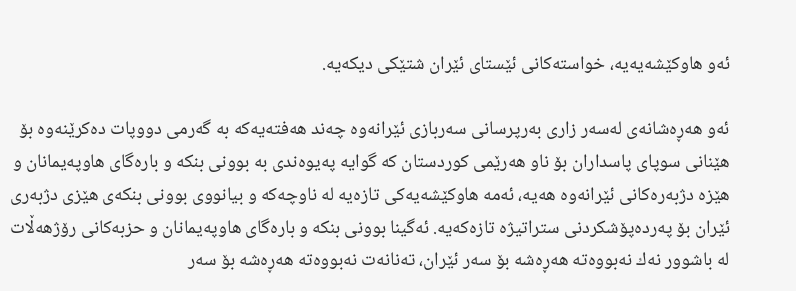ئه‌و هاوكێشه‌یەیه‌، خواسته‌كانی ئێستای ئێران شتێكی دیكه‌یه‌.

ئه‌و هه‌ڕه‌شانه‌ی له‌سه‌ر زاری به‌رپرسانی سه‌ربازی ئێرانه‌وه‌ چه‌ند هه‌فته‌یه‌كه‌ به‌ گه‌رمی دووپات ده‌كرێنه‌وه‌ بۆ هێنانی سوپای پاسداران بۆ ناو هه‌رێمی کوردستان كه‌ گوایه‌ په‌یوه‌ندی به‌ بوونی بنكه ‌و باره‌گای هاوپه‌یمانان و هێزه‌ دژبه‌ره‌كانی ئێرانه‌وه‌ هه‌یه‌، ئه‌مه‌ هاوكێشه‌یه‌كی تازه‌یه‌ له ‌ناوچه‌كه‌ و بیانووی بوونی بنكه‌ی هێزی دژبه‌ری ئێران بۆ په‌رده‌پۆشكردنی ستراتیژه‌ تازه‌كه‌یه‌. ئه‌گینا بوونی بنكه‌ و باره‌گای هاوپه‌یمانان و حزبه‌كانی رۆژهه‌ڵات له‌ باشوور نه‌ك نه‌بووه‌ته‌ هه‌ڕه‌شه‌ بۆ سه‌ر ئێران، ته‌نانه‌ت نه‌بووه‌ته‌ هه‌ڕه‌شه‌ بۆ سه‌ر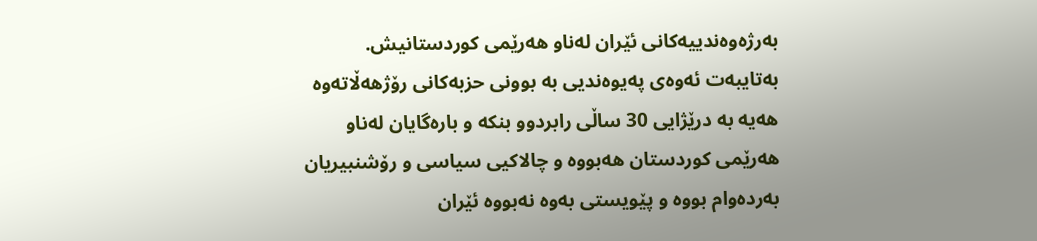به‌رژه‌وه‌ندییه‌كانی ئێران له‌ناو هه‌رێمی كوردستانیش. به‌تایبه‌ت ئه‌وه‌ی په‌یوه‌ندیی به‌ بوونی حزبه‌كانی رۆژهه‌ڵاته‌وه‌ هه‌یه‌ به‌ درێژایی 30 ساڵی رابردوو بنكه‌ و باره‌گایان له‌ناو هه‌رێمی کوردستان هه‌بووه‌ و چالاكیی سیاسی و رۆشنبیریان به‌رده‌وام بووه ‌و پێویستی به‌وه‌ نه‌بووه‌ ئێران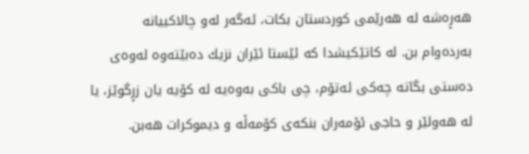هه‌ڕه‌شه‌ له‌ هه‌رێمی کوردستان بكات، ئه‌گه‌ر له‌و چالاكییانه‌ به‌رده‌وام بن. له ‌كاتێكیشدا كه‌ ئێستا ئێران نزیك ده‌بێته‌وه‌ له‌وه‌ی ده‌ستی بگاته‌ چه‌كی ئه‌تۆم، چی باكی به‌وه‌یه‌ له‌ كۆیه‌ یان زڕگوێز، یا له‌ هه‌ولێر و حاجی ئۆمه‌ران بنكه‌ی كۆمه‌ڵه‌ و دیموكرات هه‌بن.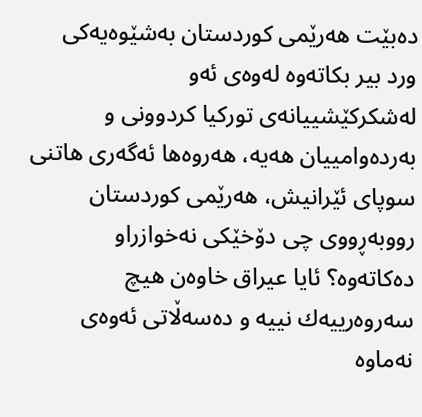ده‌بێت هه‌رێمی كوردستان به‌شێوه‌یه‌كی ورد بیر بكاته‌وه‌ له‌وه‌ی ئه‌و له‌شكركێشییانه‌ی توركیا كردوونی و به‌رده‌وامییان هه‌یه‌، هه‌روه‌ها ئه‌گه‌ری هاتنی سوپای ئێرانیش، هه‌رێمی كوردستان رووبه‌ڕووی چی دۆخێكی نه‌خوازراو ده‌كاته‌وه‌؟ ئایا عیراق خاوه‌ن هیچ سه‌روه‌رییه‌ك نییه‌ و ده‌سه‌ڵاتی ئه‌وه‌ی نه‌ماوه‌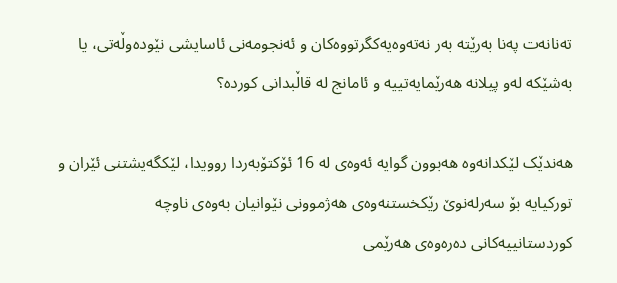ته‌نانه‌ت په‌نا به‌رێته‌ به‌ر نه‌ته‌وه‌یه‌كگرتووه‌كان و ئه‌نجومه‌نی ئاسایشی نێوده‌وڵه‌تی، یا به‌شێكه‌ له‌و پیلانه‌ هه‌رێمایه‌تییه ‌و ئامانج له ‌قاڵبدانی كورده‌؟

هه‌ندێک‌ لێكدانه‌وه‌ هه‌بوون گوایه‌ ئه‌وه‌ی له‌ 16 ئۆكتۆبه‌ردا روویدا، لێكگه‌یشتنی ئێران و توركیایه‌ بۆ سه‌رله‌نوێ‌ رێكخستنه‌وه‌ی هه‌ژموونی نێوانیان به‌وه‌ی ناوچه‌ كوردستانییه‌كانی ده‌ره‌وه‌ی هه‌رێمی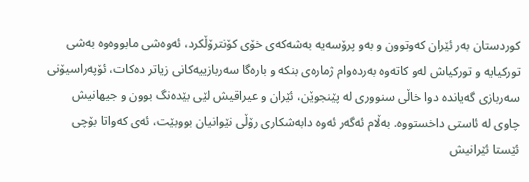کوردستان به‌ر ئێران كه‌وتوون و به‌و پرۆسه‌یه‌ به‌شه‌كه‌ی خۆی كۆنترۆڵكرد، ئه‌وه‌شی مابووه‌وه‌ به‌شی توركیایه‌ و توركیاش له‌و كاته‌وه‌ به‌رده‌وام ژماره‌ی بنكه ‌و باره‌گا سه‌ربازییه‌كانی زیاتر ده‌كات، ئۆپه‌راسیۆنی سه‌ربازی گه‌یانده‌ دوا خاڵی سنووری له‌ پێنجوێن، ئێران و عیراقیش لێی بێده‌نگ بوون و جیهانیش چاوی له‌ ئاستی داخستووه‌. به‌ڵام ئه‌گه‌ر ئه‌وه‌ دابه‌شكاری رۆڵی نێوانیان بووبێت، ئه‌ی كه‌واتا بۆچی ئێستا ئێرانیش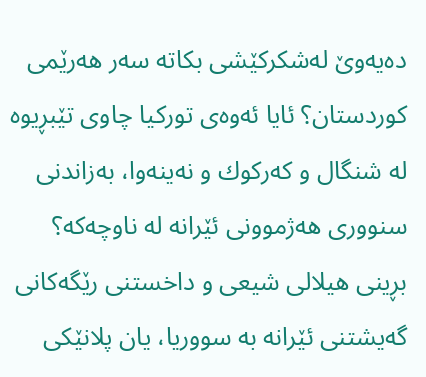ده‌یه‌وێ‌ له‌شكركێشی بكاته‌ سه‌ر هه‌رێمی كوردستان؟ ئایا ئه‌وه‌ی توركیا چاوی تێبڕیوه‌ له‌ شنگال و كه‌ركوك و نه‌ینه‌وا، به‌زاندنی سنووری هه‌ژموونی ئێرانه‌ له‌ ناوچه‌كه‌؟ بڕینی هیلالی شیعی و داخستنی رێگەكانی گه‌یشتنی ئێرانه‌ به‌ سووریا، یان پلانێكی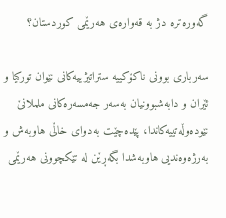گه‌وره‌تره‌ دژ به‌ قه‌واره‌ی هه‌رێمی كوردستان؟

سه‌رباری بوونی ناكۆكییه‌ ستراتیژییه‌كانی نێوان توركیا و ئێران و دابه‌شبوونیان به‌سه‌ر جه‌مسه‌ره‌كانی ململانێ‌ نێوده‌وڵه‌تییه‌كاندا، پێده‌چێت به‌دوای خاڵی هاوبه‌ش و به‌رژه‌وه‌ندیی هاوبه‌شدا بگه‌ڕێن له‌ تێكچوونی هه‌رێمی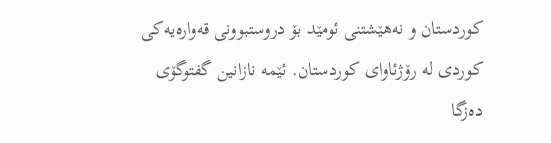كوردستان و نه‌هێشتنی ئومێد بۆ دروستبوونی قه‌واره‌یه‌كی كوردی له‌ رۆژئاوای كوردستان. ئێمه‌ نازانین گفتوگۆی ده‌زگا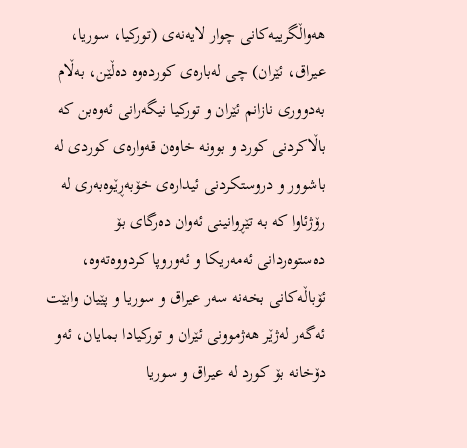هه‌واڵگرییه‌كانی چوار لایه‌نه‌ی (توركیا، سوریا، عیراق، ئێران) چی له‌باره‌ی كورده‌وه‌ ده‌ڵێن، به‌ڵام به‌دووری نازانم ئێران و توركیا نیگه‌رانی ئه‌وه‌بن كه‌ باڵاكردنی كورد و بوونه ‌خاوه‌ن قه‌واره‌ی كوردی له‌ باشوور و دروستكردنی ئیداره‌ی خۆبه‌ڕێوه‌به‌ری له‌ رۆژئاوا كه‌ به‌ تێڕوانینی ئه‌وان ده‌رگای بۆ ده‌ستوه‌ردانی ئه‌مەریكا و ئه‌وروپا كردووەته‌وه‌، ئۆباڵه‌كانی بخه‌نه‌ سه‌ر عیراق و سوریا و پێیان وابێت ئه‌گه‌ر له‌ژێر هه‌ژموونی ئێران و توركیادا بمایان، ئه‌و دۆخانه‌ بۆ كورد له‌ عیراق و سوریا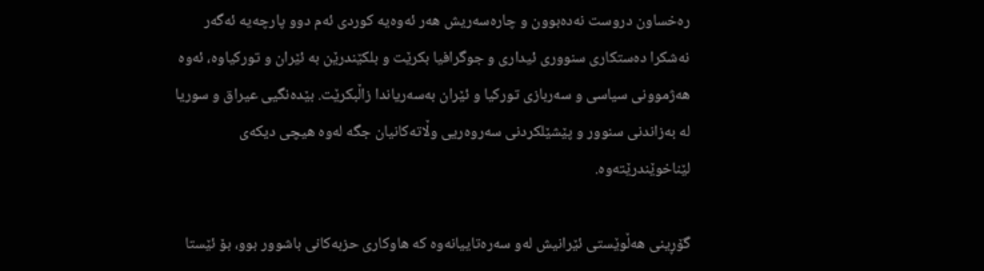ره‌خساون دروست نه‌ده‌بوون و چاره‌سه‌ریش هه‌ر ئه‌وه‌یه‌ كوردی ئه‌م دوو پارچه‌یه‌ ئه‌گه‌ر نه‌شكرا ده‌ستكاری سنووری ئیداری و جوگرافیا بكرێت و بلكێندرێن به‌ ئێران و توركیاوه‌، ئه‌وه‌ هه‌ژموونی سیاسی و سه‌ربازی توركیا و ئێران به‌سه‌ریاندا زاڵبكرێت. بێده‌نگیی عیراق و سوریا له‌ به‌زاندنی سنوور و پێشێلكردنی سه‌روه‌ریی وڵاته‌كانیان جگه‌ له‌وه‌ هیچی دیکەی لێناخوێندرێته‌وه‌.

گۆڕینی هه‌ڵوێستی ئێرانیش له‌و سه‌ره‌تاییانه‌وه‌ كه‌ هاوكاری حزبه‌كانی باشوور بوو، بۆ ئێستا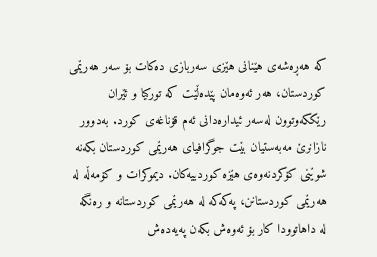كه‌ هه‌ڕه‌شه‌ی هێنانی هێزی سه‌ربازی ده‌كات بۆ سه‌ر هه‌رێمی کوردستان، هه‌ر ئه‌وه‌مان پێده‌ڵێت كه‌ توركیا و ئێران رێككه‌وتوون له‌سه‌ر ئیداره‌دانی ئه‌م قۆناغه‌ی كورد. به‌دوور نازانرێ‌ مه‌به‌ستیان بێت جوگرافیای هه‌رێمی كوردستان بكه‌نه‌ شوێنی كۆكردنه‌وه‌ی هێزه‌ كوردییه‌كان. دیموكرات و كۆمه‌ڵه‌ له‌ هه‌رێمی کوردستانن، په‌كه‌كه‌ له‌ هه‌رێمی کوردستانه ‌و ره‌نگه‌ له‌ داهاتوودا كار بۆ ئه‌وه‌ش بكه‌ن په‌یه‌ده‌ش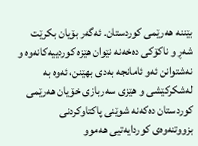بێننه‌ هه‌رێمی کوردستان. ئه‌گه‌ر بۆیان بكرێت شه‌ڕ و ناكۆكی ده‌خه‌نه‌ نێوان هێزه‌ كوردییه‌كانه‌وه ‌و نه‌شتوانن ئه‌و ئامانجه‌ به‌دی بهێنن، ئه‌وه‌ به‌ له‌شكركێشی و هێزی سه‌ربازی خۆیان هه‌رێمی كوردستان ده‌كه‌نه‌ شوێنی پاكتاوكردنی بزووتنه‌وه‌ی كوردایه‌تیی هه‌موو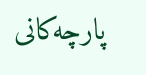پارچه‌كانی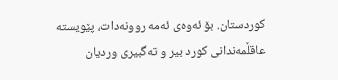كوردستان. بۆ ئه‌وه‌ی ئه‌مه‌ روونه‌دات، پێویسته‌ عاقڵمه‌ندانی كورد بیر و ته‌گبیری وردیان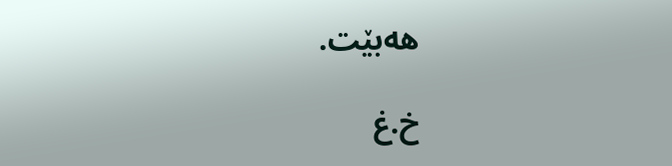هه‌بێت.

خ.غ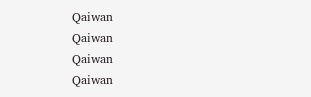Qaiwan
Qaiwan
Qaiwan
Qaiwan